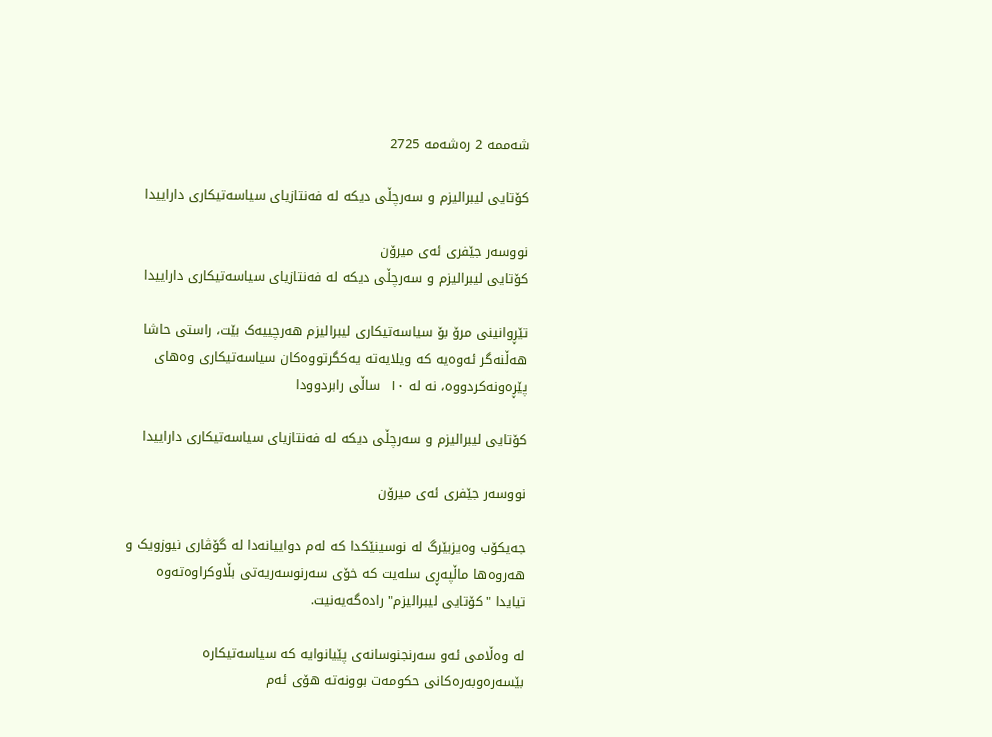شه‌ممه‌ 2 ره‌شه‌مه 2725

کۆتایی لیبرالیزم و سه‌رچڵی دیکه‌ له‌ فه‌نتازیای‌ سیاسه‌تیکاری داراییدا

نووسه‌ر جێفری‌ ئه‌ی‌ میرۆن
کۆتایی لیبرالیزم و سه‌رچڵی دیکه‌ له‌ فه‌نتازیای‌ سیاسه‌تیکاری داراییدا

تێڕوانینی‌ مرۆ بۆ سیاسه‌تیکاری لیبرالیزم هه‌رچییه‌ک بێت، راستی حاشا هه‌ڵنه‌گر ئه‌وه‌یه‌ که‌ ویلایه‌ته‌ یه‌کگرتووه‌کان سیاسه‌تیکاری‌ وه‌های‌ پێڕه‌ونه‌کردووه‌، نه‌ له‌ ١٠  ‌ساڵی رابردوودا

کۆتایی لیبرالیزم و سه‌‌‌رچڵی دیکه‌‌‌ له‌‌‌ فه‌‌‌نتازیای‌ سیاسه‌‌‌تیکاری داراییدا

نووسه‌‌‌ر جێفری‌ ئه‌‌‌ی‌ میرۆن

جه‌‌‌یکۆب وه‌‌‌یزبێرگ‌ له‌‌‌ نوسینێکدا که‌‌‌ له‌‌‌م دواییانه‌‌‌دا له‌‌‌ گۆڤاری نیوزویک و هه‌‌‌روه‌‌‌ها ماڵپه‌‌‌ڕی سله‌‌‌یت که‌‌‌ خۆی سه‌‌‌رنوسه‌‌‌ریه‌‌‌تی بڵاوکراوه‌‌‌ته‌‌‌وه‌‌‌‌ تیایدا "کۆتایی لیبرالیزم" راده‌‌‌گه‌‌‌یه‌‌‌نیت.

له‌‌‌ وه‌‌‌ڵامی‌ ئه‌‌‌و سه‌‌‌رنجنوسانه‌‌‌ی پێیانوایه‌‌‌ که‌‌‌ سیاسه‌‌‌تیکاره‌‌‌ بێسه‌‌‌ره‌‌‌وبه‌‌‌ره‌‌‌کانی‌ حکومه‌‌‌ت بوونه‌‌‌ته‌‌‌ هۆی‌ ئه‌‌‌م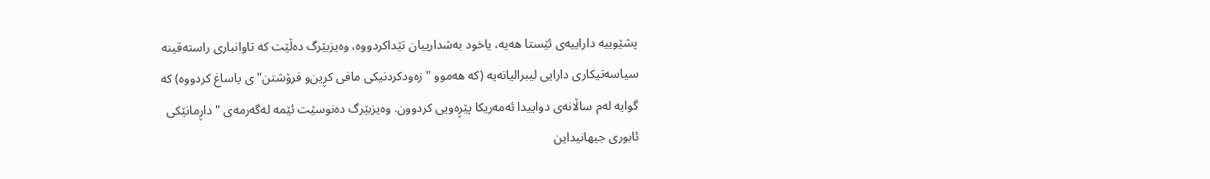پشێوییه‌‌‌ داراییه‌‌‌ی‌ ئێستا هه‌‌‌یه‌‌‌، یاخود به‌‌‌شدارییان تێداکردووه‌‌‌، وه‌‌‌یزبێرگ ده‌‌‌ڵێت که‌‌‌ تاوانباری‌ راسته‌‌‌قینه‌‌‌ سیاسه‌‌‌تیکاری دارایی لیبرالیانه‌‌‌یه‌‌‌ (که‌‌‌ هه‌‌‌موو "زه‌‌‌ودکردنیکی مافی‌ کڕین‌و فرۆشتن"ی یاساغ کردووه‌‌‌) که‌‌‌ گوایه‌‌‌ له‌‌‌م ساڵانه‌‌‌ی‌ دواییدا ئه‌‌‌مه‌‌‌ریکا پێڕه‌‌‌ویی کردوون. وه‌‌‌یزبێرگ ده‌‌‌نوسێت ئێمه‌‌‌ له‌‌‌گه‌‌‌رمه‌‌‌ی‌ "داڕمانێکی‌ ئابوری جیهانیداین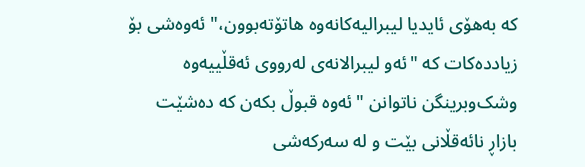که‌‌‌ به‌‌‌هۆی ئایدیا لیبرالیه‌‌‌کانه‌‌‌وه‌‌‌ هاتۆ‌ته‌‌‌بوون،" ئه‌‌‌وه‌‌‌شی‌ بۆ زیادده‌‌‌کات که‌‌‌ "ئه‌‌‌و لیبرالانه‌‌‌ی له‌‌‌رووی‌ ئه‌‌‌قڵییه‌‌‌وه‌‌‌ وشک‌وبرینگن ناتوانن "ئه‌‌‌وه‌‌‌ قبوڵ‌ بکه‌‌‌ن که‌‌‌ ده‌‌‌شێت بازاڕ نائه‌‌‌قڵانی بێت و له‌‌‌ سه‌‌‌رکه‌‌‌شی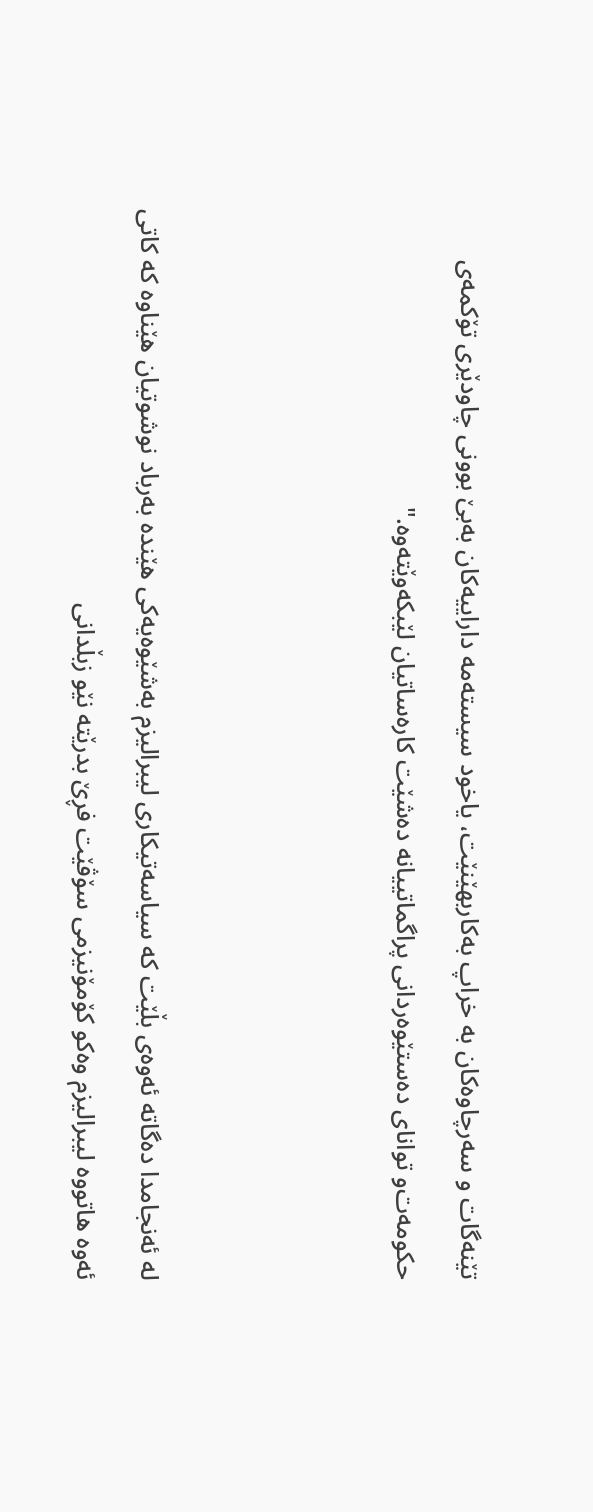تێنه‌‌‌گات و سه‌‌‌رچاوه‌‌‌کان به‌‌‌ خراپ به‌‌‌کاربهێنێت، یاخود سیسته‌‌‌مه‌‌‌ داراییه‌‌‌کان به‌‌‌بێ‌ بوونی‌ چاودێری تۆکمه‌‌‌ی‌ حکومه‌‌‌ت‌و توانای‌ ده‌‌‌ستێوه‌‌‌ردانی‌ پراگماتییانه‌‌‌ ده‌‌‌شێت کاره‌‌‌ساتیان لێبکه‌‌‌وێته‌‌‌وه‌‌‌."



له‌‌‌ ئه‌‌‌نجامدا ده‌‌‌گاته‌‌‌ ئه‌‌‌وه‌‌‌ی بڵێت که‌‌‌ سیاسه‌‌‌تیکاری لیبرالیزم به‌‌‌شێوه‌‌‌یه‌‌‌کی‌ هێنده‌‌‌ به‌‌‌رباد نوشوتیان هێناوه‌‌‌ که‌‌‌ کاتی‌ ئه‌‌‌وه‌‌‌ هاتووه‌‌‌ لیبرالیزم وه‌‌‌کو کۆمۆنیزمی‌ سۆڤێت فڕێ بدرێته‌‌‌ نێو زبڵدانی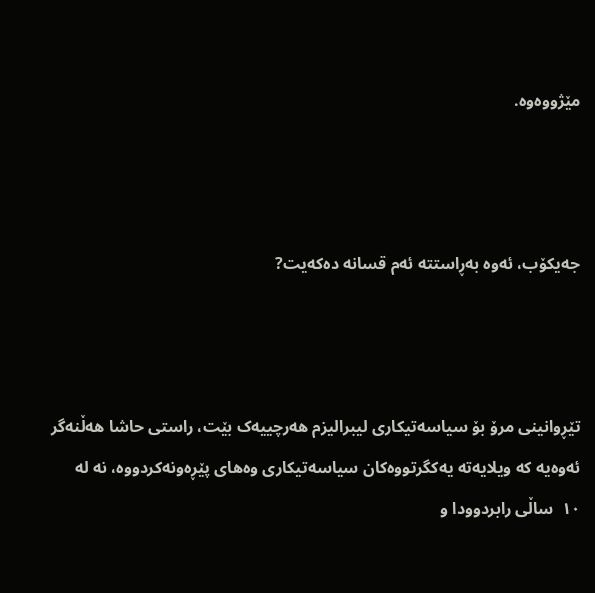مێژووه‌‌‌وه‌‌‌.



جه‌‌‌یکۆب، ئه‌‌‌وه‌‌‌ به‌‌‌ڕاستته‌‌‌ ئه‌‌‌م قسانه‌‌‌ ده‌‌‌که‌‌‌یت?



تێڕوانینی‌ مرۆ بۆ سیاسه‌‌‌تیکاری لیبرالیزم هه‌‌‌رچییه‌‌‌ک بێت، راستی حاشا هه‌‌‌ڵنه‌‌‌گر ئه‌‌‌وه‌‌‌یه‌‌‌ که‌‌‌ ویلایه‌‌‌ته‌‌‌ یه‌‌‌کگرتووه‌‌‌کان سیاسه‌‌‌تیکاری‌ وه‌‌‌های‌ پێڕه‌‌‌ونه‌‌‌کردووه‌‌‌، نه‌‌‌ له‌‌‌ ١٠  ‌ساڵی رابردوودا و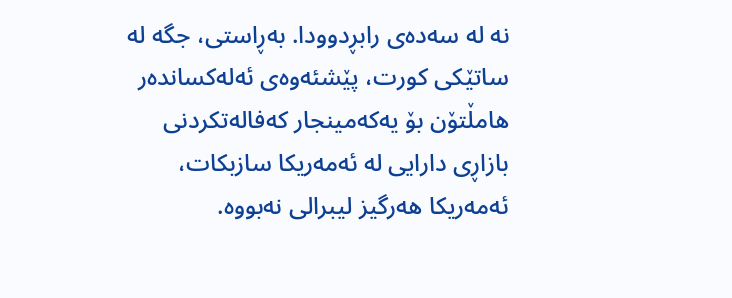نه‌‌‌ له‌‌‌ سه‌‌‌ده‌‌‌ی‌ رابڕدوودا. به‌‌‌ڕاستی‌، جگه‌‌‌ له‌‌‌ ساتێکی‌ کورت، پێشئه‌‌‌وه‌‌‌ی‌ ئه‌‌‌له‌‌‌کسانده‌‌‌ر هامڵتۆن بۆ یه‌‌‌که‌‌‌مینجار که‌‌‌فا‌له‌‌‌تکردنی بازاڕی‌ دارایی له‌‌‌ ئه‌‌‌مه‌‌‌ریکا سازبکات، ئه‌‌‌مه‌‌‌ریکا هه‌‌‌رگیز لیبرالی نه‌‌‌بووه‌‌‌.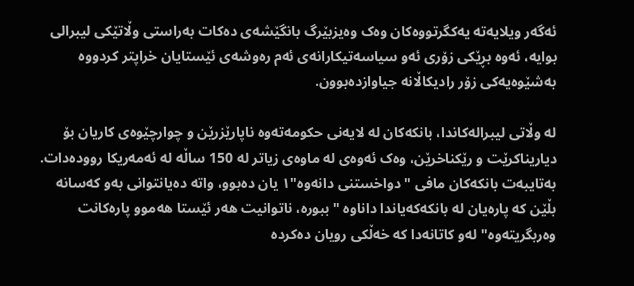ئه‌‌‌گه‌‌‌ر ویلایه‌‌‌ته‌‌‌ یه‌‌‌کگرتووه‌‌‌کان وه‌‌‌ک وه‌‌‌یزبێرگ بانگێشه‌‌‌ی ده‌‌‌کات به‌‌‌راستی‌ وڵاتێکی‌ لیبرالی بوایه‌‌‌، ئه‌‌‌وه‌‌‌ بڕێکی زۆری‌ ئه‌‌‌و سیاسه‌‌‌تیکارانه‌‌‌ی ئه‌‌‌م ره‌‌‌وشه‌‌‌ی‌ ئێستایان خراپتر کردووه‌‌‌ به‌‌‌شێوه‌‌‌یه‌‌‌کی‌ زۆر رادیکاڵانه‌‌‌ جیاوازده‌‌‌بوون.

له‌‌‌ وڵاتی‌ لیبراله‌‌‌‌کا‌ندا، بانکه‌‌‌کان له‌‌‌ لایه‌‌‌نی‌ حکومه‌‌‌ته‌‌‌وه‌‌‌ ناپارێزرێن و چوارچێوه‌‌‌ی کاریان بۆ دیاریناکرێت و رێکناخرێن، وه‌‌‌ک ئه‌‌‌وه‌‌‌ی‌ له‌‌‌ ماوه‌‌‌ی‌ زیاتر له‌‌‌ 150 ساڵه‌‌‌‌ له‌‌‌ ئه‌‌‌مه‌‌‌ریکا رووده‌‌‌دات. به‌‌‌تایبه‌‌‌ت بانکه‌‌‌کان مافی‌ "دواخستنی دانه‌‌‌وه‌‌‌"١ یان ده‌‌‌بوو، واته‌‌‌ ده‌‌‌یانتوانی به‌‌‌و که‌‌‌سانه‌‌‌ بڵێن که‌‌‌ پاره‌‌‌یان له‌‌‌ بانکه‌‌‌که‌‌‌یاندا داناوه‌‌‌ "ببوره‌‌‌، ناتوانیت هه‌‌‌ر ئێستا هه‌‌‌موو پاره‌‌‌کانت وه‌‌‌ربگریته‌‌‌وه‌‌‌" له‌‌‌و کاتانه‌‌‌دا که‌‌‌ خه‌‌‌ڵکی رویان ده‌‌‌کرده‌‌‌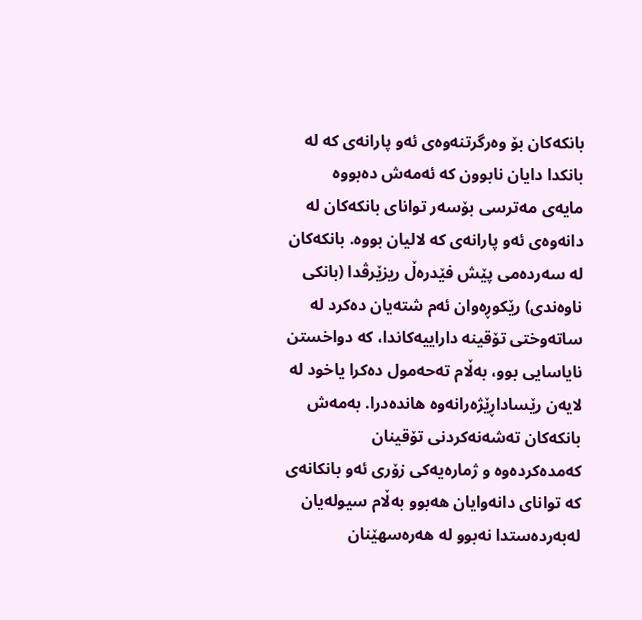بانکه‌‌‌کان بۆ وه‌‌‌رگرتنه‌‌‌وه‌‌‌ی ئه‌‌‌و پارانه‌‌‌ی که‌‌‌ له‌‌‌ بانکدا دایان نابوون که‌‌‌ ئه‌‌‌مه‌‌‌ش ده‌‌‌بووه‌‌‌ مایه‌‌‌ی مه‌‌‌ترسی بۆسه‌‌‌ر توانای بانکه‌‌‌کان له‌‌‌ دانه‌‌‌وه‌‌‌ی ئه‌‌‌و پارانه‌‌‌ی که‌‌‌ لالیان بووه‌‌‌. بانکه‌‌‌کان له‌‌‌ سه‌‌‌رده‌‌‌می پێش فێدره‌‌‌ڵ ریزێرڤدا (بانکی ناوه‌‌‌ندی) رێکوڕه‌‌‌وان ئه‌‌‌م شته‌‌‌یان ده‌‌‌کرد له‌‌‌ ساته‌‌‌وختی تۆقینه‌‌‌ داراییه‌‌‌کاندا، که‌‌‌ دواخستن نایاسایی بوو، به‌‌‌ڵام ته‌‌‌حه‌‌‌مول ده‌‌‌کرا یاخود له‌‌‌ لایه‌‌‌ن رێساداڕێژه‌‌‌رانه‌‌‌وه‌‌‌ هانده‌‌‌درا. به‌‌‌مه‌‌‌ش بانکه‌‌‌کان ته‌‌‌شه‌‌‌نه‌‌‌کردنی تۆقینان که‌‌‌مده‌‌‌کرده‌‌‌وه‌‌‌ و ژماره‌‌‌یه‌‌‌کی زۆری ئه‌‌‌و بانکانه‌‌‌ی که‌‌‌ توانای دانه‌‌‌وایان هه‌‌‌بوو به‌‌‌ڵام سیوله‌‌‌یان له‌‌‌به‌‌‌رده‌‌‌ستدا نه‌‌‌بوو له‌‌‌ هه‌‌‌ره‌‌‌سهێنان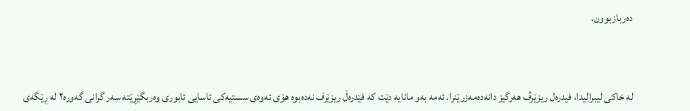ده‌‌‌ربازبوون.



له‌‌‌ خاکی‌ لیبرالیدا، فیدره‌‌‌ل ریزێرڤ هه‌‌‌رگیز دانه‌‌‌ده‌‌‌مه‌‌‌زرێنرا. ئه‌‌‌مه‌‌‌ به‌‌‌و مانایه‌‌‌ دێت که‌‌‌ فێدره‌‌‌ڵ ریزێرف نه‌‌‌ده‌‌‌بوه‌‌‌ هۆی ئه‌‌‌وه‌‌‌ی سستیه‌‌‌کی ئاسایی ئابوری وه‌‌‌ربگێڕێته‌‌‌ سه‌‌‌ر گرانی گه‌‌‌وره‌‌‌٢ له‌‌‌ ڕێگه‌‌‌ی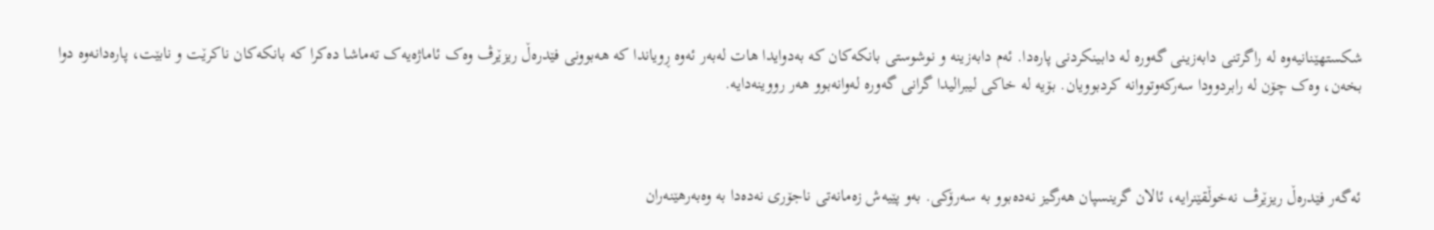شکستهێنانیه‌‌‌وه‌‌‌ له‌‌‌ راگرتنی دابه‌‌‌زینی گه‌‌‌وره‌‌‌ له‌‌‌ دابینکردنی پاره‌‌‌دا. ئه‌‌‌م دابه‌‌‌زینه‌‌‌ و نوشوستی‌ بانکه‌‌‌کان که‌‌‌ به‌‌‌دوایدا هات له‌‌‌به‌‌‌ر ئه‌‌‌وه‌‌‌ ڕویاندا که‌‌‌ هه‌‌‌بوونی فێدره‌‌‌ڵ ریزێرڤ وه‌‌‌ک ئاماژه‌‌‌یه‌‌‌ک ته‌‌‌ماشا ده‌‌‌کرا که‌‌‌ بانکه‌‌‌کان ناکرێت و نابێت، پاره‌‌‌دانه‌‌‌وه‌‌‌ دوا بخه‌‌‌ن، وه‌‌‌ک چۆن له‌‌‌ رابردوودا سه‌‌‌رکه‌‌‌وتووانه‌‌‌ کردبوویان. بۆیه‌‌‌ له‌‌‌ خاکی‌ لیبرالیدا گرانی گه‌‌‌وره‌‌‌ له‌‌‌وانه‌‌‌بوو هه‌‌‌ر رووینه‌‌‌دایه‌‌‌.



ئه‌‌‌گه‌‌‌ر فێدره‌‌‌ڵ ریزێرڤ نه‌‌‌خوڵقێنرایه‌‌‌، ئالان گرینسپان هه‌‌‌رگیز نه‌‌‌ده‌‌‌بوو به‌‌‌ سه‌‌‌رۆکی‌. به‌‌‌و پێیه‌‌‌ش زه‌‌‌مانه‌‌‌تی‌ ناجۆری نه‌‌‌ده‌‌‌دا به‌‌‌ وه‌‌‌به‌‌‌رهێنه‌‌‌ران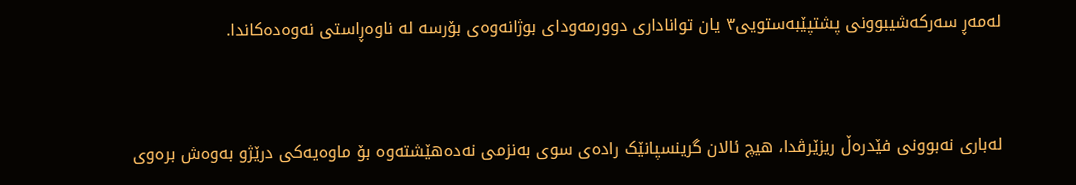له‌‌‌مه‌‌‌ڕ سه‌‌‌رکه‌‌‌شیبوونی پشتپێبه‌‌‌ستویی٣ یان تواناداری دوورمه‌‌‌ودای‌ بوژانه‌‌‌وه‌‌‌ی بۆرسه‌‌‌ له‌‌‌ ناوه‌‌‌ڕاستی‌ نه‌‌‌وه‌‌‌ده‌‌‌کاندا.



له‌‌‌باری نه‌‌‌بوونی فێدره‌‌‌ڵ ریزێرڤدا، هیچ ئالان گرینسپانێک راده‌‌‌ی سوی به‌‌‌نزمی‌ نه‌‌‌ده‌‌‌هێشته‌‌‌وه‌‌‌ بۆ ماوه‌‌‌یه‌‌‌کی‌ درێژ‌و به‌‌‌وه‌‌‌ش بره‌‌‌وی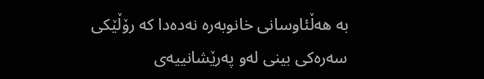به‌‌‌ هه‌‌‌ڵئاوسانی خانوبه‌‌‌ره‌‌‌ نه‌‌‌ده‌‌‌دا که‌‌‌ رۆڵێکی‌ سه‌‌‌ره‌‌‌کی‌ بینی‌ له‌‌‌و په‌‌‌رێشانییه‌‌‌ی‌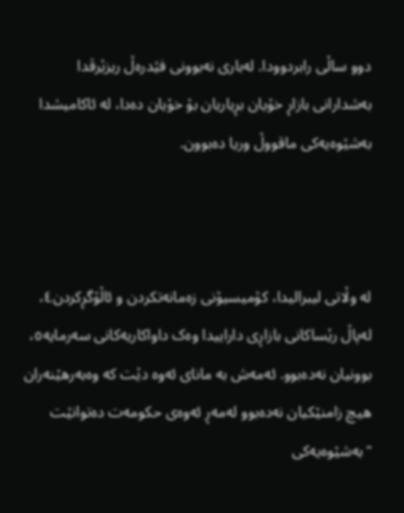دوو ساڵی‌ رابردوودا. له‌‌‌باری نه‌‌‌بوونی فێدره‌‌‌ڵ ریزێرڤدا به‌‌‌شدارانی‌ بازاڕ خۆیان بڕیاریان بۆ خۆیان ده‌‌‌دا، له‌‌‌ ئاکامیشدا به‌‌‌شێوه‌‌‌یه‌‌‌کی‌ ماقووڵ‌ وریا ده‌‌‌بوون.



له‌‌‌ وڵاتی‌ لیبرالیدا، کۆمیسیۆنی‌ زه‌‌‌مانه‌‌‌تکردن ‌و ئاڵۆگڕکردن٤، له‌‌‌پاڵ‌ رێساکانی بازاڕی‌ داراییدا وه‌‌‌ک داواکاریه‌‌‌کانی سه‌‌‌رمایه‌‌‌٥، بوونیان نه‌‌‌ده‌‌‌بوو. ئه‌‌‌مه‌‌‌ش به‌‌‌ مانای‌ ئه‌‌‌وه‌‌‌ دێت که‌‌‌ وه‌‌‌به‌‌‌رهێنه‌‌‌ران هیچ زامنێکیان نه‌‌‌ده‌‌‌بوو له‌‌‌مه‌‌‌ڕ ئه‌‌‌وه‌‌‌ی‌ حکومه‌‌‌ت ده‌‌‌توانێت "به‌‌‌شێوه‌‌‌یه‌‌‌کی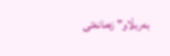به‌‌‌ربڵاو" زه‌‌‌مانه‌‌‌تی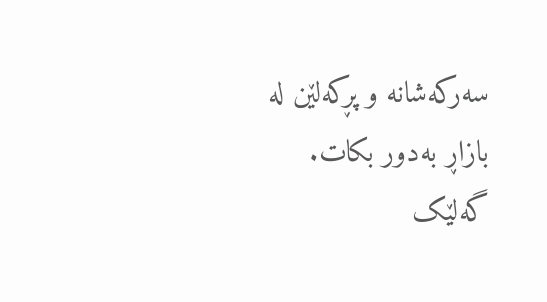سه‌‌‌رکه‌‌‌شانه‌‌‌ و پڕکه‌‌‌لێن له‌‌‌ بازاڕ به‌‌‌دور بکات. گه‌‌‌لێک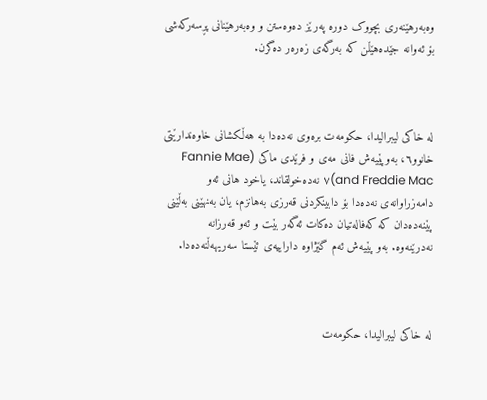وه‌‌‌به‌‌‌رهێنه‌‌‌ری بچووک دوره‌‌‌ په‌‌‌رێز ده‌‌‌وه‌‌‌ستن و وه‌‌‌به‌‌‌رهێنانی پڕسه‌‌‌رکه‌‌‌شی بۆ ئه‌‌‌وانه‌‌‌ جێده‌‌‌هێڵن که‌‌‌ به‌‌‌رگه‌‌‌ی‌ زه‌‌‌ره‌‌‌ر ده‌‌‌گرن.



له‌‌‌ خاکی‌ لیبرالیدا، حکومه‌‌‌ت بره‌‌‌وی نه‌‌‌ده‌‌‌دا به‌‌‌ هه‌‌‌ڵکشانی خاوه‌‌‌ندارێتی‌ خانوو٦، به‌‌‌وپێیه‌‌‌ش فانی مه‌‌‌ی و فرێدی ماکی (Fannie Mae and Freddie Mac)٧ نه‌‌‌ده‌‌‌خولقاند، یاخود هانی ئه‌‌‌و دامه‌‌‌زراوانه‌‌‌ی‌ نه‌‌‌ده‌‌‌دا بۆ دابینکردنی قه‌‌‌رزی به‌‌‌هانزم، یان به‌‌‌نهێنی به‌‌‌ڵێنی پێنه‌‌‌ده‌‌‌دان که‌‌‌ که‌‌‌فاله‌‌‌تیان ده‌‌‌کات ئه‌‌‌گه‌‌‌ر بێت و ئه‌‌‌و قه‌‌‌رزانه‌‌‌ نه‌‌‌درێنه‌‌‌وه‌‌‌. به‌‌‌و پێیه‌‌‌ش ئه‌‌‌م گێژاوه‌‌‌ داراییه‌‌‌ی ئێستا سه‌‌‌ریهه‌‌‌ڵنه‌‌‌ده‌‌‌دا.



له‌‌‌ خاکی‌ لیبرالیدا، حکومه‌‌‌ت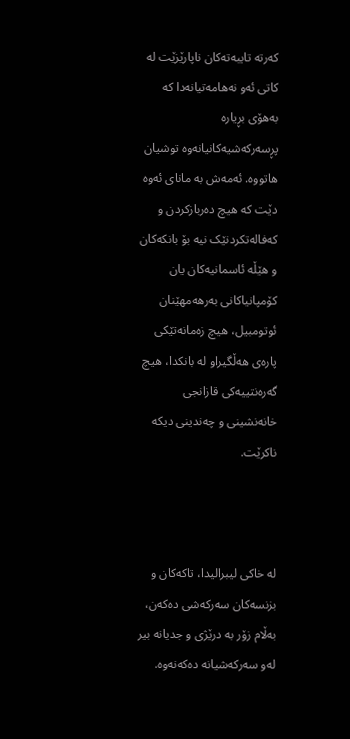که‌‌‌رته‌‌‌ تایبه‌‌‌ته‌‌‌کان ناپارێزێت له‌‌‌ کاتی ئه‌‌‌و نه‌‌‌هامه‌‌‌تیانه‌‌‌دا که‌‌‌ به‌‌‌هۆی بڕیاره‌‌‌ پڕسه‌‌‌رکه‌‌‌شیه‌‌‌کانیانه‌‌‌وه‌‌‌ توشیان هاتووه‌‌‌. ئه‌‌‌مه‌‌‌ش به‌‌‌ مانای‌ ئه‌‌‌وه‌‌‌ دێت که‌‌‌ هیچ ده‌‌‌ربازکردن و که‌‌‌فاله‌‌‌تکردنێک نیه‌‌‌ بۆ بانکه‌‌‌کان و هێڵه‌‌‌ ئاسمانیه‌‌‌کان یان کۆمپانیاکانی‌ به‌‌‌رهه‌‌‌مهێنان ئوتومبیل، هیچ زه‌‌‌مانه‌‌‌تێکی‌ پاره‌‌‌ی هه‌‌‌ڵگیراو له‌‌‌ بانکدا، هیچ گه‌‌‌ره‌‌‌نتییه‌‌‌کی‌ قازانجی خانه‌‌‌نشینی و چه‌‌‌ندینی دیکه‌‌‌ ناکرێت.



له‌‌‌ خاکی‌ لیبرالیدا، تاکه‌‌‌کان‌ و بزنسه‌‌‌کان سه‌‌‌رکه‌‌‌شی ده‌‌‌که‌‌‌ن، به‌‌‌ڵام زۆر به‌‌‌ درێژی و جدیانه‌‌‌ بیر له‌‌‌و سه‌‌‌رکه‌‌‌شیانه‌‌‌ ده‌‌‌که‌‌‌نه‌‌‌وه‌‌‌.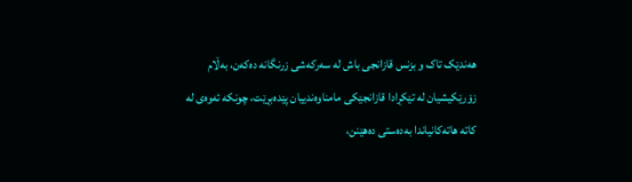هه‌‌‌ندێک تاک و بزنس قازانجی‌ باش له‌‌‌ سه‌‌‌رکه‌‌‌شی زرنگانه‌‌‌ ده‌‌‌که‌‌‌ن، به‌‌‌ڵام زۆرێکیشیان له‌‌‌ تێکڕادا قازانجێکی‌ مامناوه‌‌‌ندییان پێده‌‌‌بڕێت، چونکه‌‌‌ ئه‌‌‌وه‌‌‌ی‌ له‌‌‌ کاته‌‌‌ هاته‌‌‌کانیاندا به‌‌‌ده‌‌‌ستی‌ ده‌‌‌هێنن،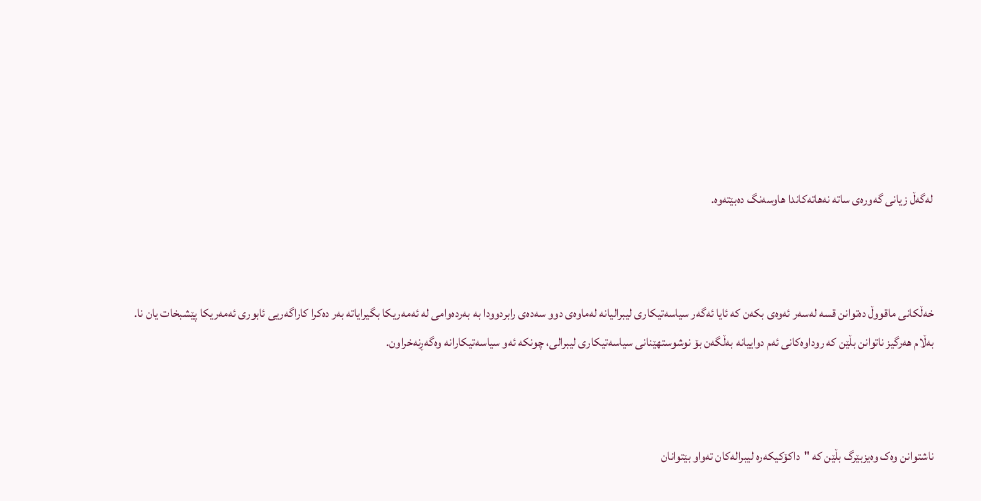له‌‌‌گه‌‌‌ڵ‌ زیانی‌ گه‌‌‌وره‌‌‌ی‌ ساته‌‌‌ نه‌‌‌هاته‌‌‌کاندا هاوسه‌‌‌نگ ده‌‌‌بێته‌‌‌وه‌‌‌.



خه‌‌‌ڵکانی‌ ماقووڵ‌ ده‌‌‌توانن قسه‌‌‌ له‌‌‌سه‌‌‌ر ئه‌‌‌وه‌‌‌ی بکه‌‌‌ن که‌‌‌ ئایا ئه‌‌‌گه‌‌‌ر سیاسه‌‌‌تیکاری لیبرالیانه‌‌‌ له‌‌‌ماوه‌‌‌ی‌ دوو سه‌‌‌ده‌‌‌ی‌ رابردوودا به‌‌‌ به‌‌‌رده‌‌‌وامی له‌‌‌ ئه‌‌‌مه‌‌‌ریکا بگیرایاته‌‌‌ به‌‌‌ر ده‌‌‌کرا کاراگه‌‌‌ریی ئابوری‌ ئه‌‌‌مه‌‌‌ریکا پێشبخات یان نا. به‌‌‌ڵام هه‌‌‌رگیز ناتوانن بڵێن که‌‌‌ روداوه‌‌‌کانی‌ ئه‌‌‌م دواییانه‌‌‌ به‌‌‌ڵگه‌‌‌ن بۆ نوشوستهێنانی‌ سیاسه‌‌‌تیکاری لیبرالی، چونکه‌‌‌ ئه‌‌‌و سیاسه‌‌‌تیکارانه‌‌‌ وه‌‌‌گه‌‌‌ڕنه‌‌‌خراون.



ناشتوانن وه‌‌‌ک وه‌‌‌یزبێرگ بڵێن که‌‌‌ "داکۆکیکه‌‌‌ره‌‌‌ لیبراله‌‌‌کان ته‌‌‌واو بێتوانان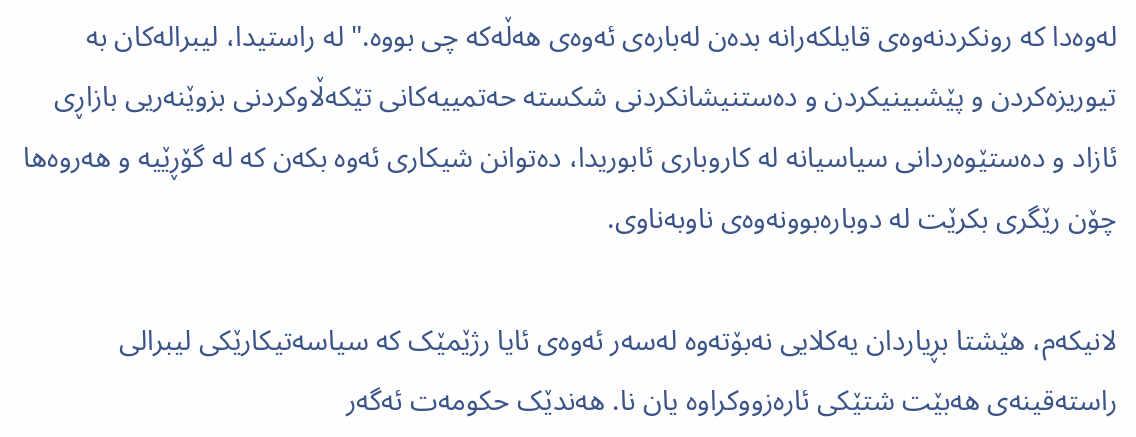له‌‌‌وه‌‌‌دا که‌‌‌ رونکردنه‌‌‌وه‌‌‌ی‌ قایلکه‌‌‌رانه‌‌‌ بده‌‌‌ن له‌‌‌باره‌‌‌ی ئه‌‌‌وه‌‌‌ی هه‌‌‌ڵه‌‌‌که‌‌‌ چی‌ بووه‌‌‌." له‌‌‌ راستیدا، لیبراله‌‌‌‌کان به‌‌‌ تیوریزه‌‌‌کردن و پێشبینیکردن و ده‌‌‌ستنیشانکردنی‌ شکسته‌‌‌ حه‌‌‌تمییه‌‌‌کانی‌ تێکه‌‌‌ڵاوکردنی‌ بزوێنه‌‌‌ریی بازاڕی‌ ئازاد و ده‌‌‌ستێوه‌‌‌ردانی‌ سیاسیانه‌‌‌‌ له‌‌‌ کاروباری ئابوریدا، ده‌‌‌توانن شیکاری ئه‌‌‌وه‌‌‌ بکه‌‌‌ن که‌‌‌ له‌‌‌ گۆڕێیه‌‌‌ و هه‌‌‌روه‌‌‌ها چۆن رێگری بکرێت له‌‌‌ دوباره‌‌‌بوونه‌‌‌وه‌‌‌ی‌ ناوبه‌‌‌ناوی‌.

لانیکه‌‌‌م، هێشتا بڕیاردان یه‌‌‌کلایی نه‌‌‌بۆته‌‌‌وه‌‌‌ له‌‌‌سه‌‌‌ر ئه‌‌‌وه‌‌‌ی‌ ئایا رژێمێک که‌‌‌ سیاسه‌‌‌تیکارێکی لیبرالی راسته‌‌‌قینه‌‌‌ی‌ هه‌‌‌بێت شتێکی‌ ئاره‌‌‌زووکراوه‌‌‌ یان نا. هه‌‌‌ندێک حکومه‌‌‌ت ئه‌‌‌گه‌‌‌ر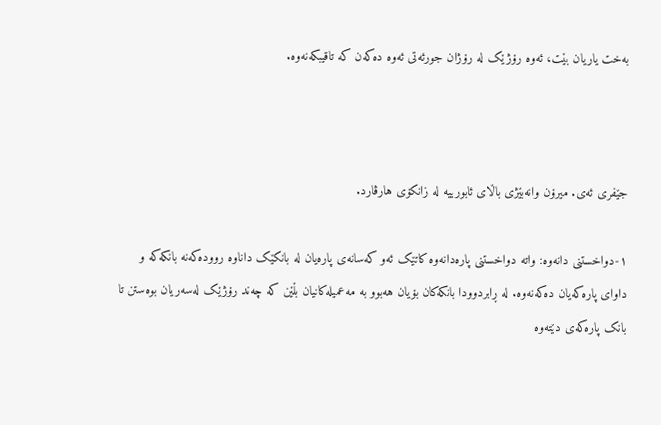به‌‌‌خت یاریان بێت، ئه‌‌‌وه‌‌‌ رۆژێک له‌‌‌ رۆژان جورئه‌‌‌تی‌ ئه‌‌‌وه‌‌‌ ده‌‌‌که‌‌‌ن که‌‌‌ تاقیبکه‌‌‌نه‌‌‌وه‌‌‌.



جێفری‌ ئه‌‌‌ی‌. میرۆن وانه‌‌‌بێژی‌ باڵای ئابورییه‌‌‌ له‌‌‌ زانکۆی‌ هارڤارد.

١-دواخستنی دانه‌‌‌وه‌‌‌: واته‌‌‌ دواخستنی پاره‌‌‌دانه‌‌‌وه‌‌‌ کاتێک ئه‌‌‌و که‌‌‌سانه‌‌‌ی پاره‌‌‌یان له‌‌‌ بانکێک داناوه‌‌‌ رووده‌‌‌که‌‌‌نه‌‌‌ بانکه‌‌‌که‌‌‌ و داوای پاره‌‌‌که‌‌‌یان ده‌‌‌که‌‌‌نه‌‌‌وه‌‌‌. له‌‌‌ ڕابردوودا بانکه‌‌‌کان بۆیان هه‌‌‌بوو به‌‌‌ مه‌‌‌عمیله‌‌‌کانیان بڵێن که‌‌‌ چه‌‌‌ند رۆژێک له‌‌‌سه‌‌‌ریان بوه‌‌‌ستن تا بانک پاره‌‌‌که‌‌‌ی دێته‌‌‌وه‌‌‌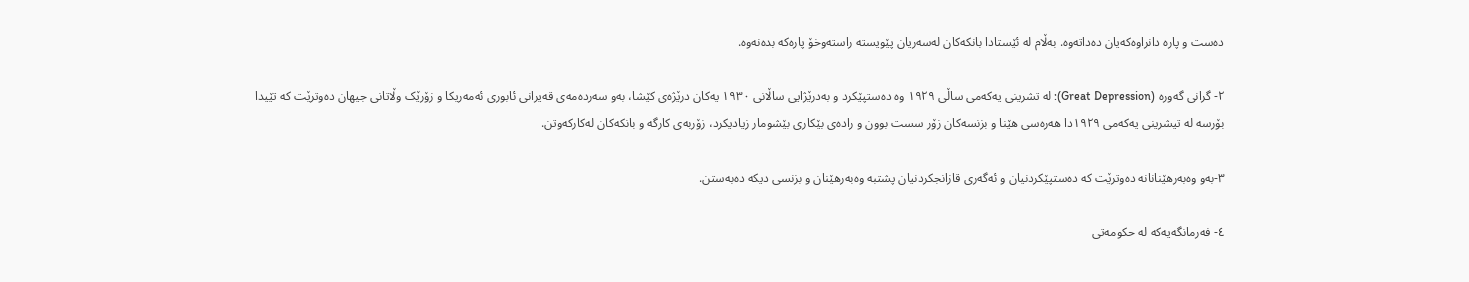ده‌‌‌ست و پاره‌‌‌ دانراوه‌‌‌که‌‌‌یان ده‌‌‌داته‌‌‌وه‌‌‌. به‌‌‌ڵام له‌‌‌ ئێستادا بانکه‌‌‌کان له‌‌‌سه‌‌‌ریان پێویسته‌‌‌ راسته‌‌‌وخۆ پاره‌‌‌که‌‌‌ بده‌‌‌نه‌‌‌وه‌‌‌.

٢- گرانی گه‌‌‌وره‌‌‌ (Great Depression): له‌‌‌ تشرینی یه‌‌‌که‌‌‌می ساڵی ١٩٢٩ وه‌‌‌ ده‌‌‌ستپێکرد و به‌‌‌درێژایی ساڵانی ١٩٣٠ یه‌‌‌کان درێژه‌‌‌ی کێشا، به‌‌‌و سه‌‌‌رده‌‌‌مه‌‌‌ی قه‌‌‌یرانی ئابوری ئه‌‌‌مه‌‌‌ریکا و زۆرێک وڵاتانی جیهان ده‌‌‌وترێت که‌‌‌ تێیدا بۆرسه‌‌‌ له‌‌‌ تیشرینی یه‌‌‌که‌‌‌می ١٩٢٩دا هه‌‌‌ره‌‌‌سی هێنا و بزنسه‌‌‌کان زۆر سست بوون و راده‌‌‌ی بێکاری بێشومار زیادیکرد، زۆربه‌‌‌ی کارگه‌‌‌ و بانکه‌‌‌کان له‌‌‌کارکه‌‌‌وتن.

٣-به‌‌‌و وه‌‌‌به‌‌‌رهێنانانه‌‌‌ ده‌‌‌وترێت که‌‌‌ ده‌‌‌ستپێکردنیان و ئه‌‌‌گه‌‌‌ری قازانجکردنیان پشتبه‌‌‌ وه‌‌‌به‌‌‌رهێنان و بزنسی دیکه‌‌‌ ده‌‌‌به‌‌‌ستن.

٤- فه‌‌‌رمانگه‌‌‌یه‌‌‌که‌‌‌ له‌‌‌ حکومه‌‌‌تی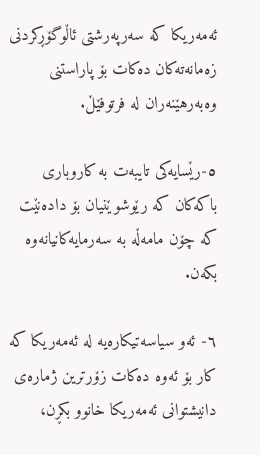ئه‌‌‌مه‌‌‌ریکا که‌‌‌ سه‌‌‌رپه‌‌‌رشتی ئاڵوگۆڕکردنی زه‌‌‌مانه‌‌‌ته‌‌‌کان ده‌‌‌کات بۆ پاراستنی وه‌‌‌به‌‌‌رهێنه‌‌‌ران له‌‌‌ فرتوفێڵ.

٥-رێسایه‌‌‌کی تایبه‌‌‌ت به‌‌‌ کاروباری باکه‌‌‌کان که‌‌‌ رێوشوێنیان بۆ داده‌‌‌نێت که‌‌‌ چۆن مامه‌‌‌ڵه‌‌‌ به‌‌‌ سه‌‌‌رمایه‌‌‌کانیانه‌‌‌وه‌‌‌ بکه‌‌‌ن.

٦- ئه‌‌‌و سیاسه‌‌‌تیکاره‌‌‌یه‌‌‌ له‌‌‌ ئه‌‌‌مه‌‌‌ریکا که‌‌‌ کار بۆ ئه‌‌‌وه‌‌‌ ده‌‌‌کات زۆرترین ژماره‌‌‌ی دانیشتوانی ئه‌‌‌مه‌‌‌ریکا خانوو بکڕن،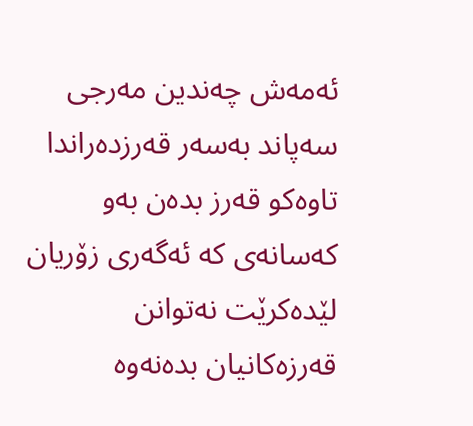ئه‌‌‌مه‌‌‌ش چه‌‌‌ندین مه‌‌‌رجی سه‌‌‌پاند به‌‌‌سه‌‌‌ر قه‌‌‌رزده‌‌‌راندا تاوه‌‌‌کو قه‌‌‌رز بده‌‌‌ن به‌‌‌و که‌‌‌سانه‌‌‌ی که‌‌‌ ئه‌‌‌گه‌‌‌ری زۆریان لێده‌‌‌کرێت نه‌‌‌توانن قه‌‌‌رزه‌‌‌کانیان بده‌‌‌نه‌‌‌وه‌‌‌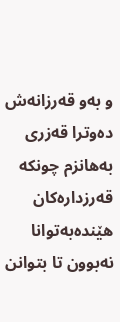و به‌‌‌و قه‌‌‌رزانه‌‌‌ش ده‌‌‌وترا قه‌‌‌زری به‌‌‌هانزم چونکه‌‌‌ قه‌‌‌رزداره‌‌‌کان هێنده‌‌‌به‌‌‌توانا نه‌‌‌بوون تا بتوانن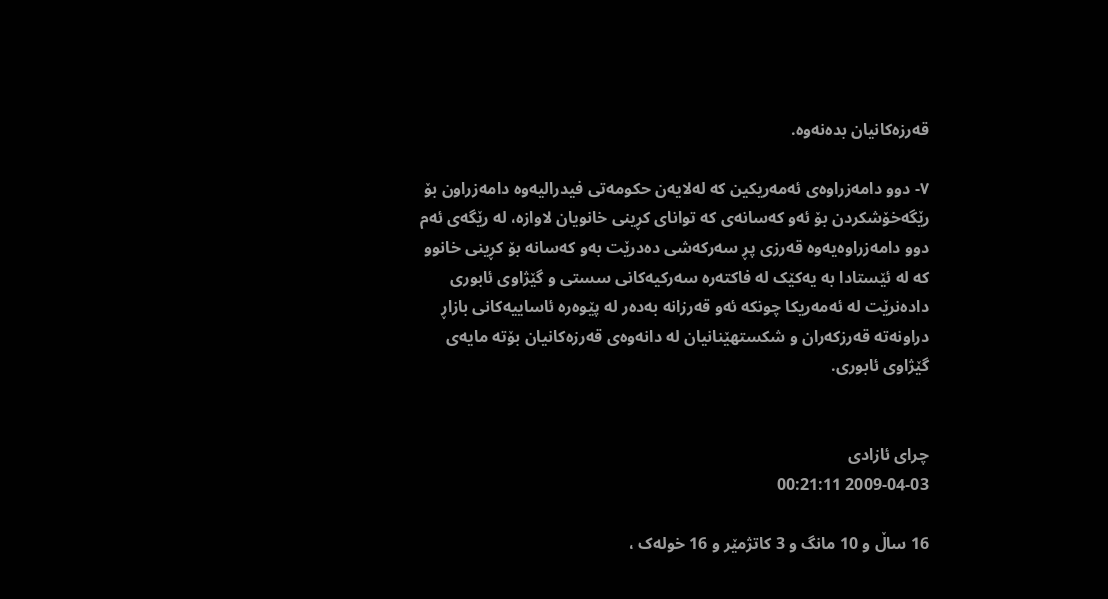قه‌‌‌رزه‌‌‌کانیان بده‌‌‌نه‌‌‌وه‌‌‌.

٧- دوو دامه‌‌‌زراوه‌‌‌ی ئه‌‌‌مه‌‌‌ریکین که‌‌‌ له‌‌‌لایه‌‌‌ن حکومه‌‌‌تی فیدرالیه‌‌‌وه‌‌‌ دامه‌‌‌زراون بۆ رێگه‌‌‌خۆشکردن بۆ ئه‌‌‌و که‌‌‌سانه‌‌‌ی که‌‌‌ توانای کڕینی خانویان لاوازه‌‌‌، له‌‌‌ رێگه‌‌‌ی ئه‌‌‌م دوو دامه‌‌‌زراوه‌‌‌یه‌‌‌وه‌‌‌ قه‌‌‌رزی پڕ سه‌‌‌رکه‌‌‌شی ده‌‌‌درێت به‌‌‌و که‌‌‌سانه‌‌‌ بۆ کڕینی خانوو که‌‌‌ له‌‌‌ ئێستادا به‌‌‌ یه‌‌‌کێک له‌‌‌ فاکته‌‌‌ره‌‌‌ سه‌‌‌رکیه‌‌‌کانی سستی و گێژاوی ئابوری داده‌‌‌نرێت له‌‌‌ ئه‌‌‌مه‌‌‌ریکا چونکه‌‌‌ ئه‌‌‌و قه‌‌‌رزانه‌‌‌ به‌‌‌ده‌‌‌ر له‌‌‌ پێوه‌‌‌ره‌‌‌ ئاساییه‌‌‌کانی بازاڕ دراونه‌‌‌ته‌‌‌ قه‌‌‌رزکه‌‌‌ران و شکستهێنانیان له‌‌‌ دانه‌‌‌وه‌‌‌ی قه‌‌‌رزه‌‌‌کانیان بۆته‌‌‌ مایه‌‌‌ی گێژاوی ئابوری.


چرای ئازادی
2009-04-03 00:21:11

16 ساڵ و 10 مانگ و 3 کاتژمێر و 16 خوله‌ک ،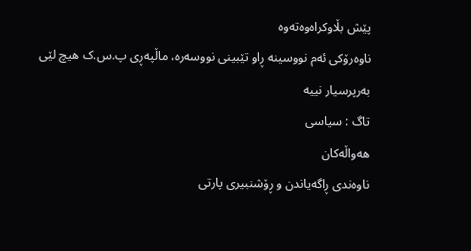پێش بڵاوکراه‌وه‌ته‌وه‌
ناوه‌رۆکی ئه‌م نووسینه‌ ڕاو تێبینی نووسه‌ره، ماڵپه‌ڕی پ.س.ک هیچ لێی به‌رپرسیار نییه
تاگ : سیاسی
هه‌واڵه‌کان
ناوەندی ڕاگەیاندن و ڕۆشنبیری پارتی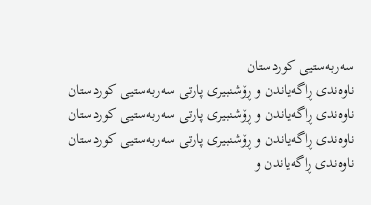سەربەستیی کوردستان
ناوەندی ڕاگەیاندن و ڕۆشنبیری پارتی سەربەستیی کوردستان
ناوەندی ڕاگەیاندن و ڕۆشنبیری پارتی سەربەستیی کوردستان
ناوەندی ڕاگەیاندن و ڕۆشنبیری پارتی سەربەستیی کوردستان
ناوەندی ڕاگەیاندن و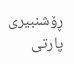ڕۆشنبیری پارتی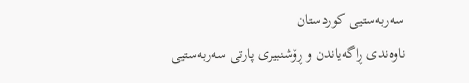سەربەستیی کوردستان
ناوەندی ڕاگەیاندن و ڕۆشنبیری پارتی سەربەستیی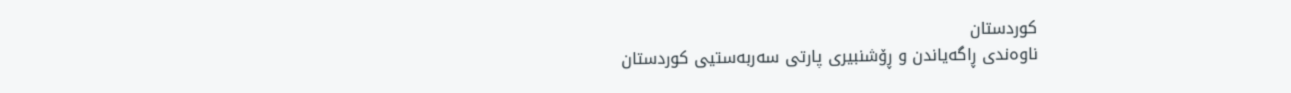کوردستان
ناوەندی ڕاگەیاندن و ڕۆشنبیری پارتی سەربەستیی کوردستان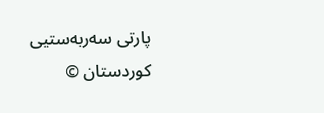پارتی سه‌ربه‌ستیی کوردستان ©